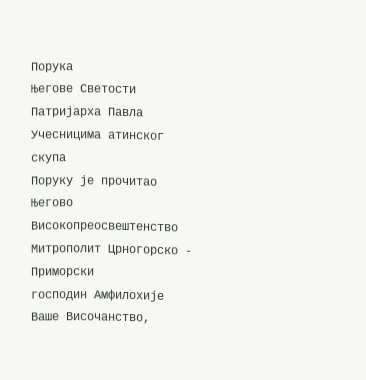Порука
Његове Светости Патријарха Павла
Учесницима атинског скупа
Поруку је прочитао
Његово Високопреосвештенство  Митрополит Црногорско - Приморски
господин Амфилохије
Ваше Височанство,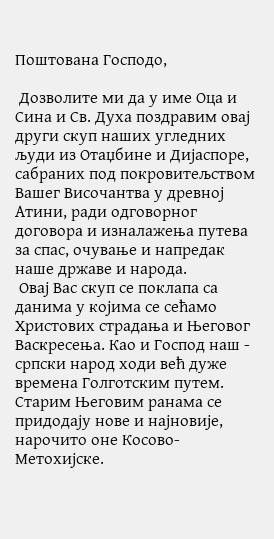Поштована Господо,

 Дозволите ми да у име Оца и Сина и Св. Духа поздравим овај други скуп наших угледних људи из Отаџбине и Дијаспоре, сабраних под покровитељством Вашег Височантва у древној Атини, ради одговорног договора и изналажења путева за спас, очување и напредак наше државе и народа.
 Овај Вас скуп се поклапа са данима у којима се сећамо Христових страдања и Његовог Васкресења. Као и Господ наш - српски народ ходи већ дуже времена Голготским путем. Старим Његовим ранама се придодају нове и најновије, нарочито оне Косово-Метохијске.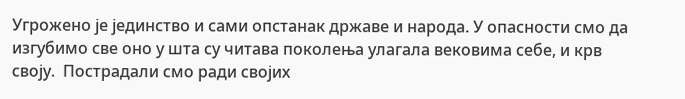Угрожено је јединство и сами опстанак државе и народа. У опасности смо да изгубимо све оно у шта су читава поколења улагала вековима себе, и крв своју.  Пострадали смо ради својих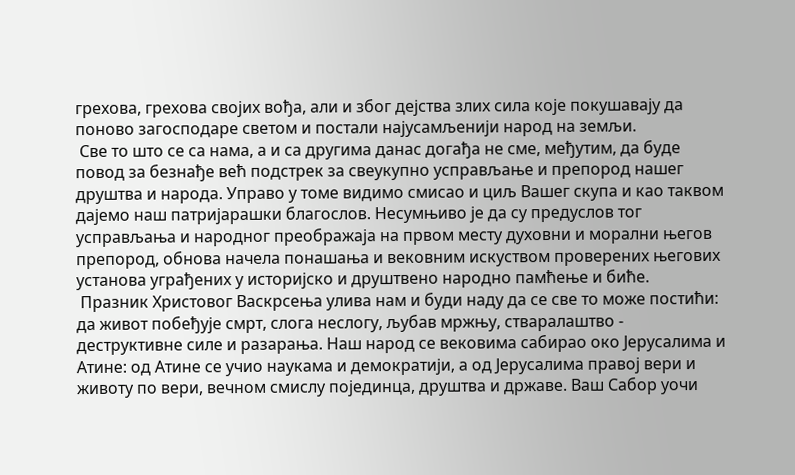грехова, грехова својих вођа, али и због дејства злих сила које покушавају да поново загосподаре светом и постали најусамљенији народ на земљи.
 Све то што се са нама, а и са другима данас догађа не сме, међутим, да буде повод за безнађе већ подстрек за свеукупно усправљање и препород нашег друштва и народа. Управо у томе видимо смисао и циљ Вашег скупа и као таквом дајемо наш патријарашки благослов. Несумњиво је да су предуслов тог усправљања и народног преображаја на првом месту духовни и морални његов препород, обнова начела понашања и вековним искуством проверених његових установа уграђених у историјско и друштвено народно памћење и биће.
 Празник Христовог Васкрсења улива нам и буди наду да се све то може постићи: да живот побеђује смрт, слога неслогу, љубав мржњу, стваралаштво - деструктивне силе и разарања. Наш народ се вековима сабирао око Јерусалима и Атине: од Атине се учио наукама и демократији, а од Јерусалима правој вери и животу по вери, вечном смислу појединца, друштва и државе. Ваш Сабор уочи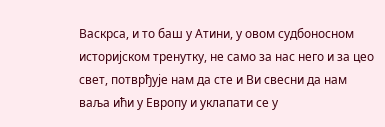Васкрса, и то баш у Атини, у овом судбоносном историјском тренутку, не само за нас него и за цео свет, потврђује нам да сте и Ви свесни да нам ваља ићи у Европу и уклапати се у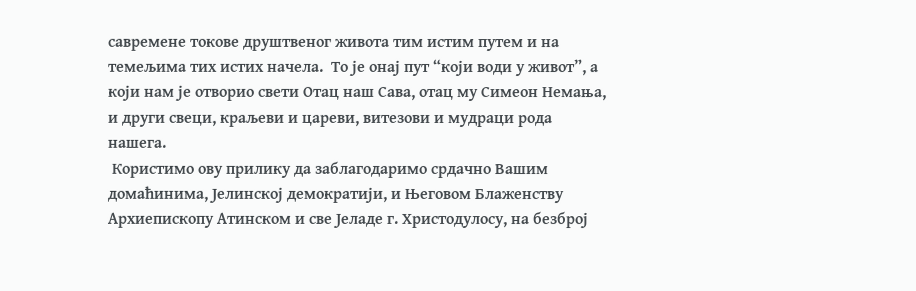савремене токове друштвеног живота тим истим путем и на темељима тих истих начела.  То је онај пут “који води у живот”, а који нам је отворио свети Отац наш Сава, отац му Симеон Немања, и други свеци, краљеви и цареви, витезови и мудраци рода нашега.
 Користимо ову прилику да заблагодаримо срдачно Вашим домаћинима, Јелинској демократији, и Његовом Блаженству Архиепископу Атинском и све Јеладе г. Христодулосу, на безброј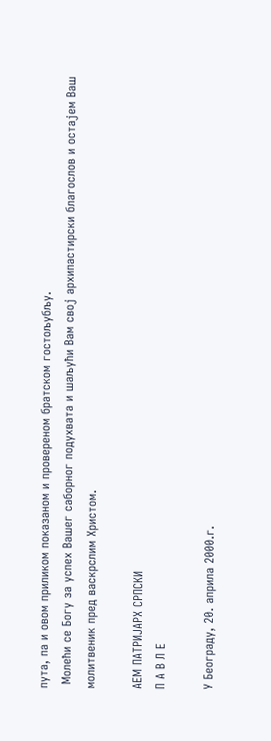пута, па и овом приликом показаном и провереном братском гостољубљу.
 Молећи се Богу за успех Вашег саборног подухвата и шаљући Вам свој архипастирски благослов и остајем Ваш молитвеник пред васкрслим Христом.

АЕМ ПАТРИЈАРХ СРПСКИ
П А В Л Е

У Београду, 20. априла 2000.г.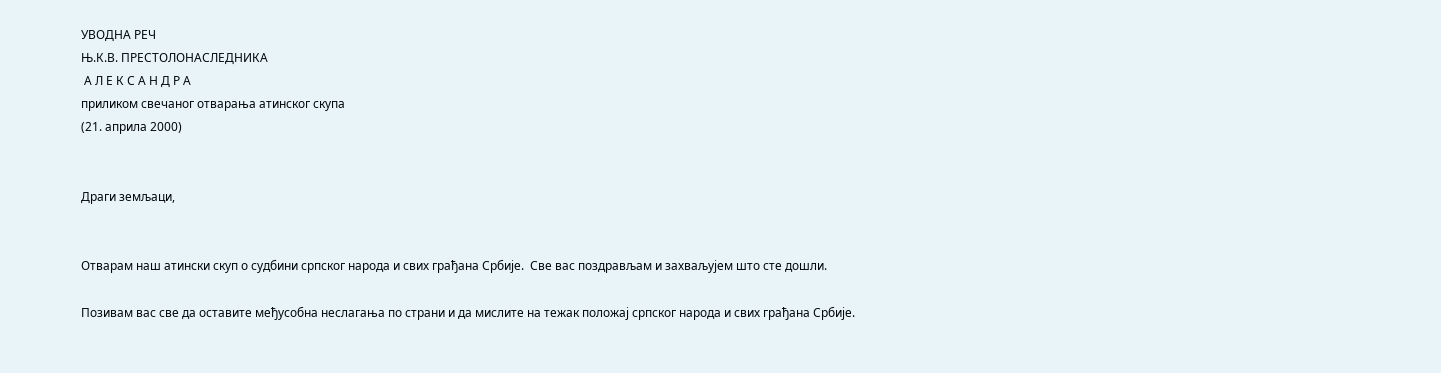УВОДНА РЕЧ
Њ.К.В. ПРЕСТОЛОНАСЛЕДНИКА
 А Л Е К С А Н Д Р А
приликом свечаног отварања атинског скупа
(21. априла 2000)


Драги земљаци,


Отварам наш атински скуп о судбини српског народа и свих грађана Србије.  Све вас поздрављам и захваљујем што сте дошли.

Позивам вас све да оставите међусобна неслагања по страни и да мислите на тежак положај српског народа и свих грађана Србије.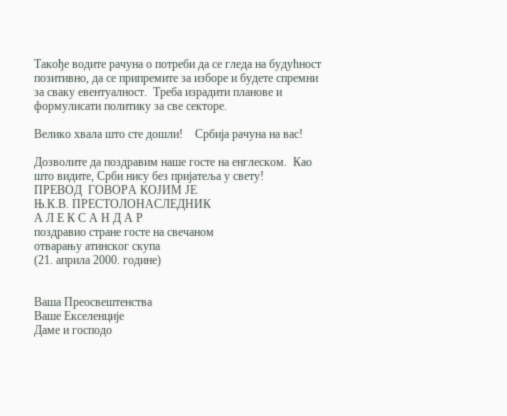Такође водите рачуна о потреби да се гледа на будућност позитивно, да се припремите за изборе и будете спремни за сваку евентуалност.  Треба израдити планове и формулисати политику за све секторе.

Велико хвала што сте дошли!    Србија рачуна на вас!

Дозволите да поздравим наше госте на енглеском.  Као што видите, Срби нису без пријатеља у свету!
ПРЕВОД  ГОВОРА КОЈИМ ЈЕ
Њ.К.В. ПРЕСТОЛОНАСЛЕДНИК
А Л Е К С А Н Д А Р
поздравио стране госте на свечаном
отварању атинског скупа
(21. априла 2000. године)


Ваша Преосвештенства
Ваше Екселенције
Даме и господо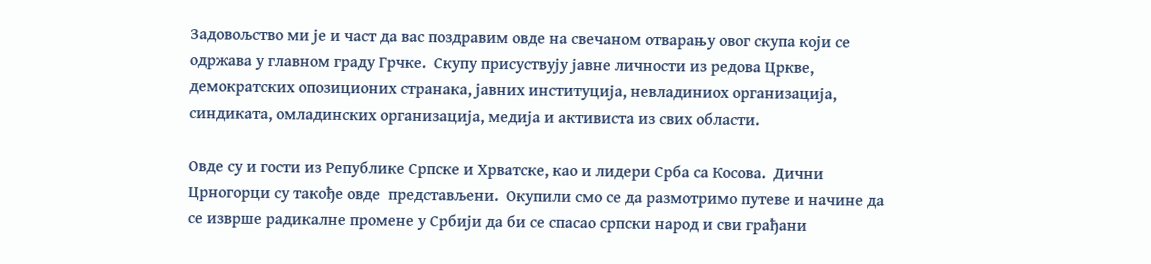Задовољство ми је и част да вас поздравим овде на свечаном отварању овог скупа који се одржава у главном граду Грчке.  Скупу присуствују јавне личности из редова Цркве, демократских опозиционих странака, јавних институција, невладиниох организација, синдиката, омладинских организација, медија и активиста из свих области.

Овде су и гости из Републике Српске и Хрватске, као и лидери Срба са Косова.  Дични  Црногорци су такође овде  представљени.  Окупили смо се да размотримо путеве и начине да се изврше радикалне промене у Србији да би се спасао српски народ и сви грађани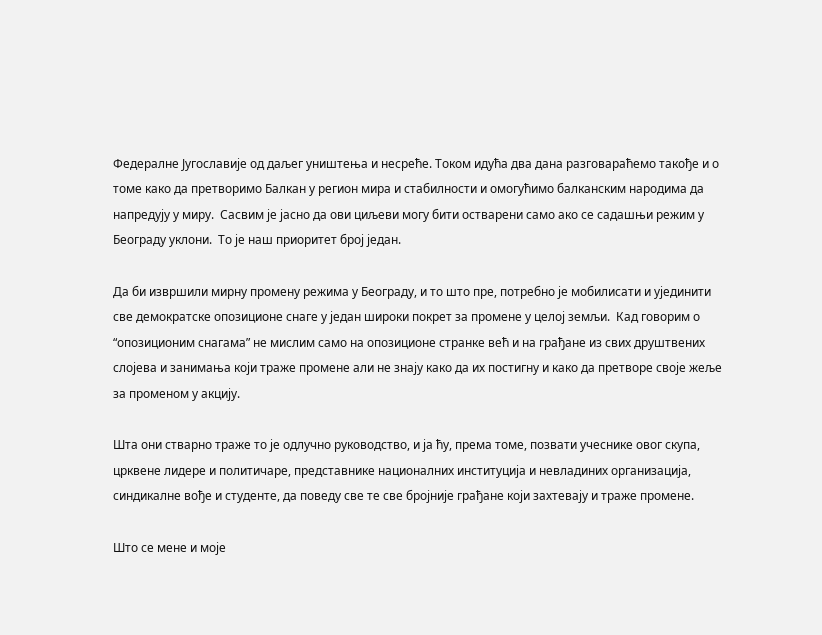Федералне Југославије од даљег уништења и несреће. Током идућа два дана разговараћемо такође и о томе како да претворимо Балкан у регион мира и стабилности и омогућимо балканским народима да напредују у миру.  Сасвим је јасно да ови циљеви могу бити остварени само ако се садашњи режим у Београду уклони.  То је наш приоритет број један.

Да би извршили мирну промену режима у Београду, и то што пре, потребно је мобилисати и ујединити све демократске опозиционе снаге у један широки покрет за промене у целој земљи.  Кад говорим о “опозиционим снагама” не мислим само на опозиционе странке већ и на грађане из свих друштвених слојева и занимања који траже промене али не знају како да их постигну и како да претворе своје жеље за променом у акцију.

Шта они стварно траже то је одлучно руководство, и ја ћу, према томе, позвати учеснике овог скупа, црквене лидере и политичаре, представнике националних институција и невладиних организација, синдикалне вође и студенте, да поведу све те све бројније грађане који захтевају и траже промене.

Што се мене и моје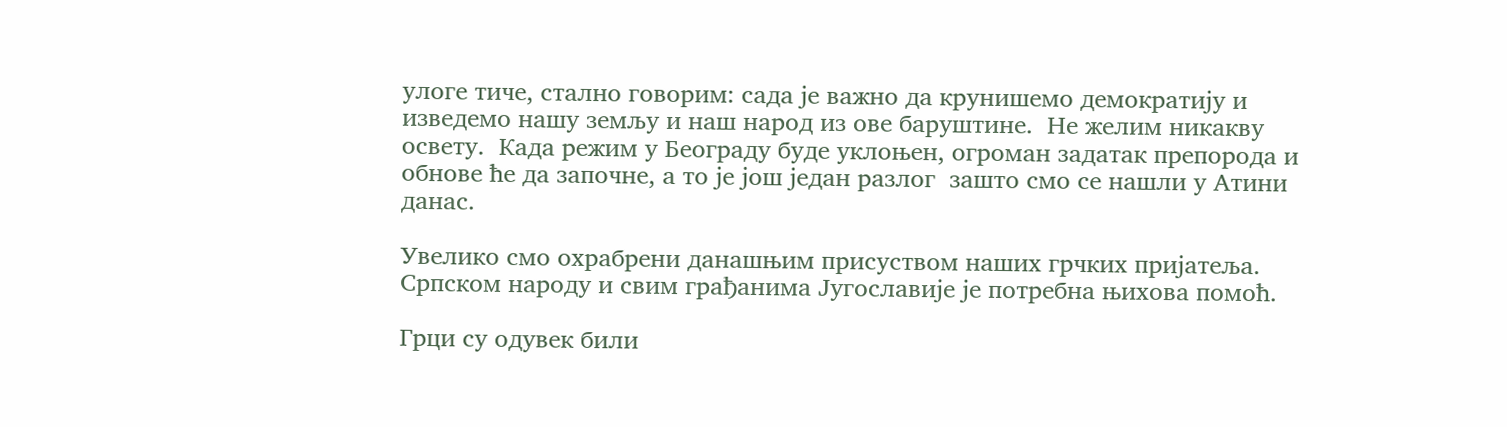улоге тиче, стално говорим: сада је важно да крунишемо демократију и изведемо нашу земљу и наш народ из ове баруштине.  Не желим никакву освету.  Када режим у Београду буде уклоњен, огроман задатак препорода и обнове ће да започне, а то је још један разлог  зашто смо се нашли у Атини данас.

Увелико смо охрабрени данашњим присуством наших грчких пријатеља.  Српском народу и свим грађанима Југославије је потребна њихова помоћ.

Грци су одувек били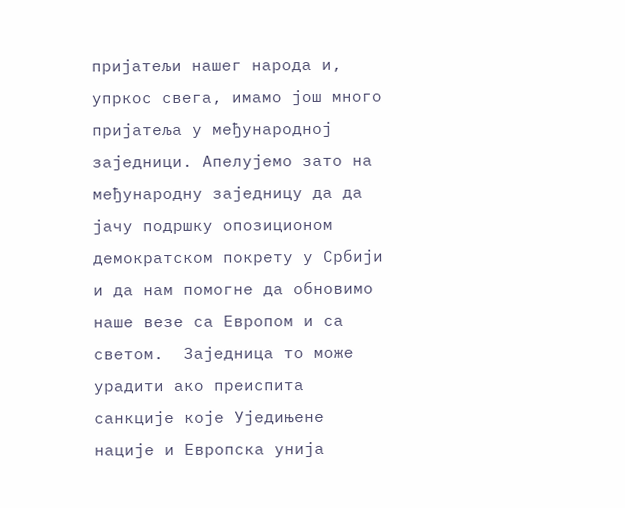пријатељи нашег народа и, упркос свега, имамо још много пријатеља у међународној заједници. Апелујемо зато на међународну заједницу да да јачу подршку опозиционом демократском покрету у Србији и да нам помогне да обновимо наше везе са Европом и са светом.  Заједница то може урадити ако преиспита санкције које Уједињене нације и Европска унија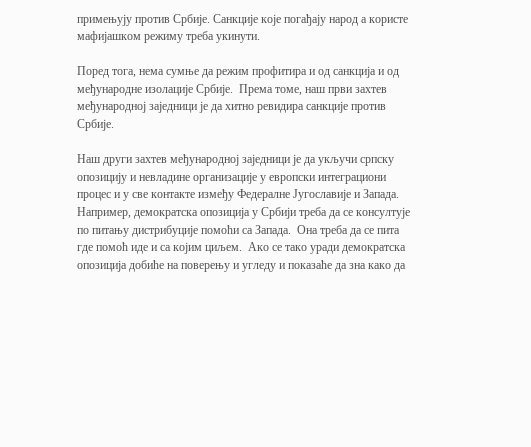примењују против Србије. Санкције које погађају народ а користе мафијашком режиму треба укинути.

Поред тога, нема сумње да режим профитира и од санкција и од међународне изолације Србије.  Према томе, наш први захтев међународној заједници је да хитно ревидира санкције против Србије.

Наш други захтев међународној заједници је да укључи српску опозицију и невладине организације у европски интеграциони процес и у све контакте између Федералне Југославије и Запада.  Например, демократска опозиција у Србији треба да се консултује по питању дистрибуције помоћи са Запада.  Она треба да се пита где помоћ иде и са којим циљем.  Ако се тако уради демократска опозиција добиће на поверењу и угледу и показаће да зна како да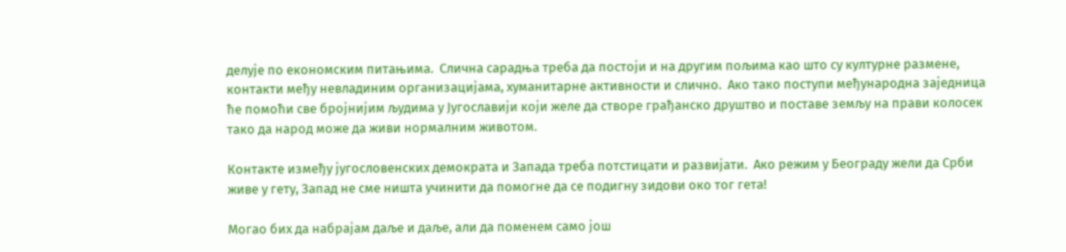делује по економским питањима.  Слична сарадња треба да постоји и на другим пољима као што су културне размене, контакти међу невладиним организацијама, хуманитарне активности и слично.  Ако тако поступи међународна заједница ће помоћи све бројнијим људима у Југославији који желе да створе грађанско друштво и поставе земљу на прави колосек тако да народ може да живи нормалним животом.

Контакте између југословенских демократа и Запада треба потстицати и развијати.  Ако режим у Београду жели да Срби живе у гету, Запад не сме ништа учинити да помогне да се подигну зидови око тог гета!

Могао бих да набрајам даље и даље, али да поменем само још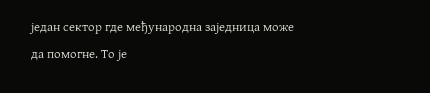један сектор где међународна заједница може да помогне. То је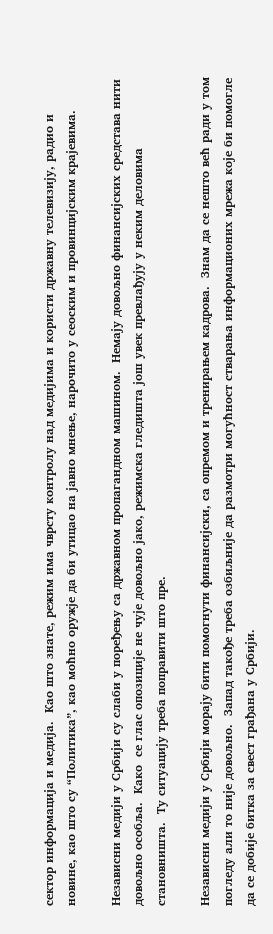сектор информација и медија.  Као што знате, режим има чврсту контролу над медијима и користи државну телевизију, радио и новине, као што су “Политика”, као моћно оружје да би утицао на јавно мнење, нарочито у сеоским и провинцијским крајевима.

Независни медији у Србији су слаби у поређењу са државном пропагандном машином.  Немају довољно финансијских средстава нити довољно особља.  Како  се глас опозиције не чује довољно јако, режимска гледишта још увек превлађују у неким деловима становништа.  Ту ситуацију треба поправити што пре.

Независни медији у Србији морају бити помогнути финансијски, са опремом и тренирањем кадрова.  Знам да се нешто већ ради у том погледу али то није довољно.  Запад такође треба озбиљније да размотри могућност стварања информационих мрежа које би помогле да се добије битка за свест грађана у Србији.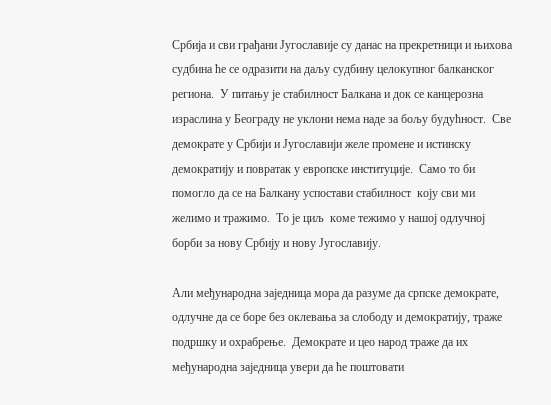Србија и сви грађани Југославије су данас на прекретници и њихова судбина ће се одразити на даљу судбину целокупног балканског региона.  У питању је стабилност Балкана и док се канцерозна израслина у Београду не уклони нема наде за бољу будућност.  Све демократе у Србији и Југославији желе промене и истинску демократију и повратак у европске институције.  Само то би помогло да се на Балкану успостави стабилност  коју сви ми желимо и тражимо.  То је циљ  коме тежимо у нашој одлучној борби за нову Србију и нову Југославију.

Али међународна заједница мора да разуме да српске демократе, одлучне да се боре без оклевања за слободу и демократију, траже подршку и охрабрење.  Демократе и цео народ траже да их међународна заједница увери да ће поштовати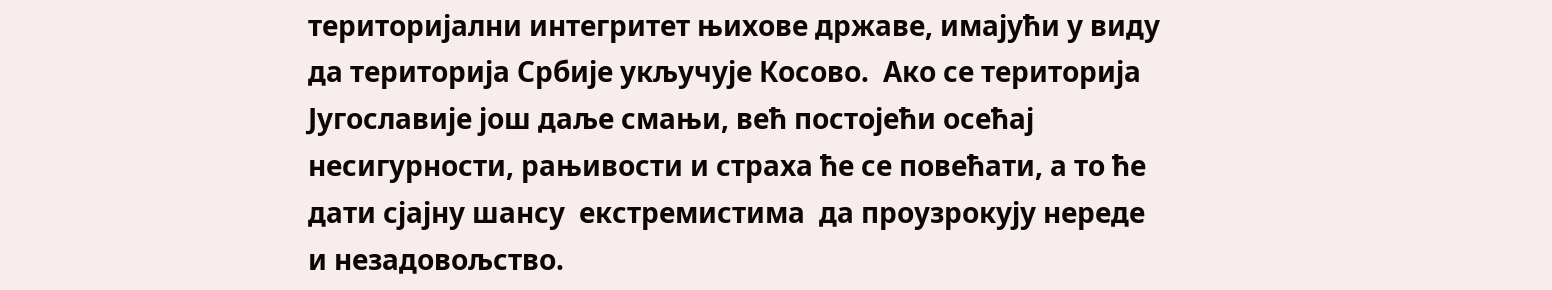територијални интегритет њихове државе, имајући у виду да територија Србије укључује Косово.  Ако се територија Југославије још даље смањи, већ постојећи осећај несигурности, рањивости и страха ће се повећати, а то ће дати сјајну шансу  екстремистима  да проузрокују нереде и незадовољство.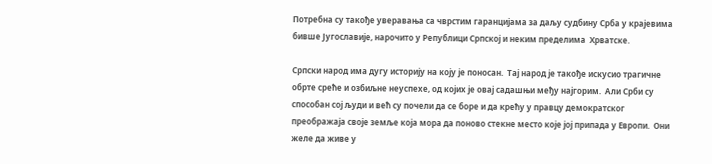Потребна су такође уверавања са чврстим гаранцијама за даљу судбину Срба у крајевима бивше Југославије, нарочито у Републици Српској и неким пределима  Хрватске.

Српски народ има дугу историју на коју је поносан.  Тај народ је такође искусио трагичне обрте среће и озбиљне неуспехе, од којих је овај садашњи међу најгорим.  Али Срби су способан сој људи и већ су почели да се боре и да крећу у правцу демократског преображаја своје земље која мора да поново стекне место које јој припада у Европи.  Они желе да живе у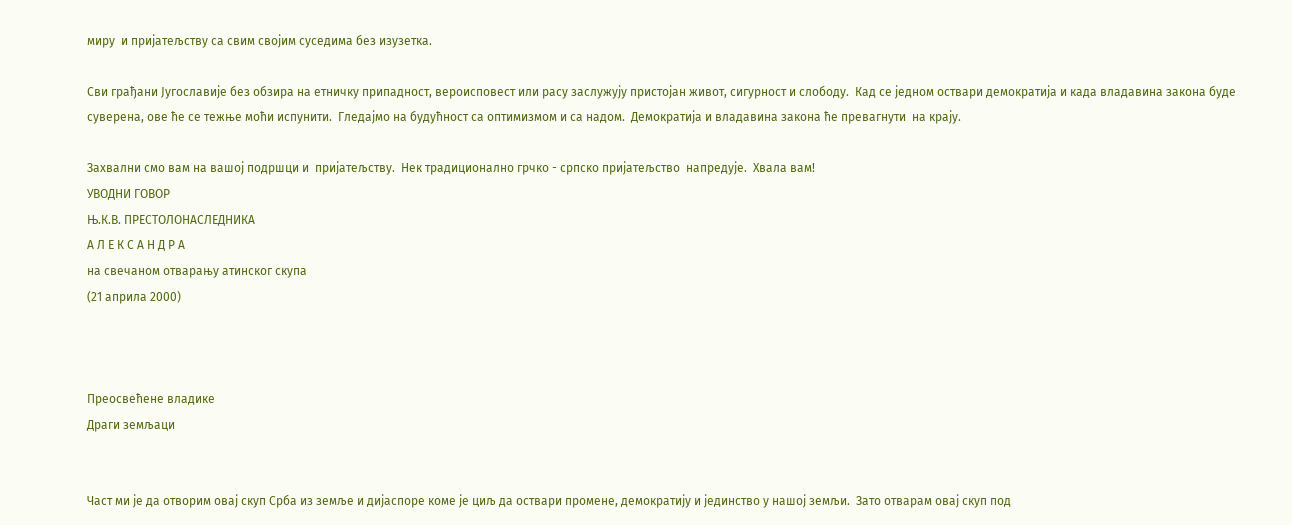миру  и пријатељству са свим својим суседима без изузетка.

Сви грађани Југославије без обзира на етничку припадност, вероисповест или расу заслужују пристојан живот, сигурност и слободу.  Кад се једном оствари демократија и када владавина закона буде суверена, ове ће се тежње моћи испунити.  Гледајмо на будућност са оптимизмом и са надом.  Демократија и владавина закона ће превагнути  на крају.

Захвални смо вам на вашој подршци и  пријатељству.  Нек традиционално грчко - српско пријатељство  напредује.  Хвала вам!
УВОДНИ ГОВОР
Њ.К.В. ПРЕСТОЛОНАСЛЕДНИКА
А Л Е К С А Н Д Р А
на свечаном отварању атинског скупа
(21 априла 2000)



Преосвећене владике
Драги земљаци


Част ми је да отворим овај скуп Срба из земље и дијаспоре коме је циљ да оствари промене, демократију и јединство у нашој земљи.  Зато отварам овај скуп под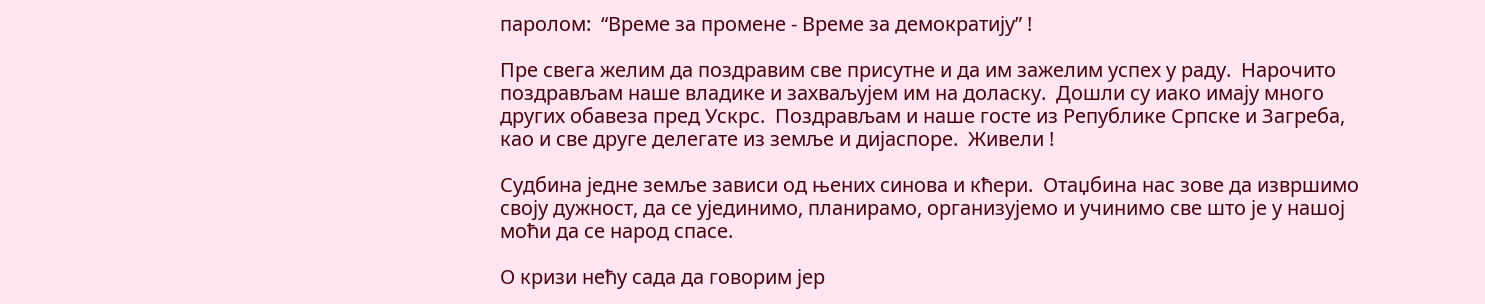паролом:  “Време за промене - Време за демократију” !

Пре свега желим да поздравим све присутне и да им зажелим успех у раду.  Нарочито поздрављам наше владике и захваљујем им на доласку.  Дошли су иако имају много других обавеза пред Ускрс.  Поздрављам и наше госте из Републике Српске и Загреба, као и све друге делегате из земље и дијаспоре.  Живели !

Судбина једне земље зависи од њених синова и кћери.  Отаџбина нас зове да извршимо своју дужност, да се ујединимо, планирамо, организујемо и учинимо све што је у нашој моћи да се народ спасе.

О кризи нећу сада да говорим јер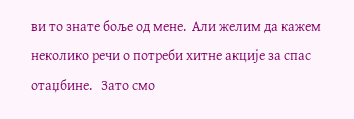ви то знате боље од мене.  Али желим да кажем неколико речи о потреби хитне акције за спас отаџбине.   Зато смо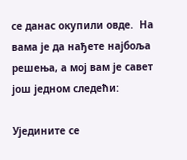се данас окупили овде.  На вама је да нађете најбоља решења, а мој вам је савет још једном следећи:

Уједините се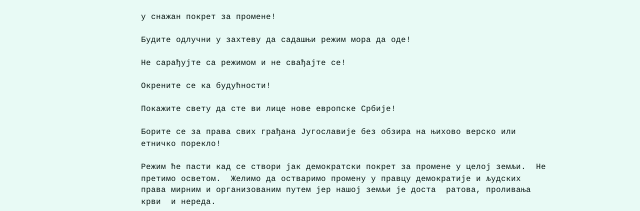у снажан покрет за промене!

Будите одлучни у захтеву да садашњи режим мора да оде!

Не сарађујте са режимом и не свађајте се!

Окрените се ка будућности!

Покажите свету да сте ви лице нове европске Србије!

Борите се за права свих грађана Југославије без обзира на њихово верско или етничко порекло!

Режим ће пасти кад се створи јак демократски покрет за промене у целој земљи.  Не претимо осветом.  Желимо да остваримо промену у правцу демократије и људских права мирним и организованим путем јер нашој земљи је доста  ратова, проливања крви  и нереда.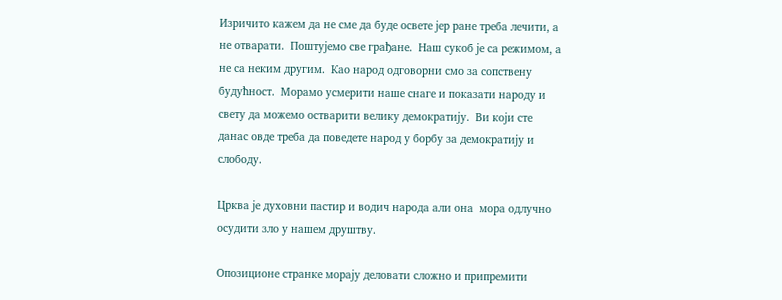Изричито кажем да не сме да буде освете јер ране треба лечити, а не отварати.  Поштујемо све грађане.  Наш сукоб је са режимом, а не са неким другим.  Као народ одговорни смо за сопствену будућност.  Морамо усмерити наше снаге и показати народу и свету да можемо остварити велику демократију.  Ви који сте данас овде треба да поведете народ у борбу за демократију и слободу.

Црква је духовни пастир и водич народа али она  мора одлучно осудити зло у нашем друштву.

Опозиционе странке морају деловати сложно и припремити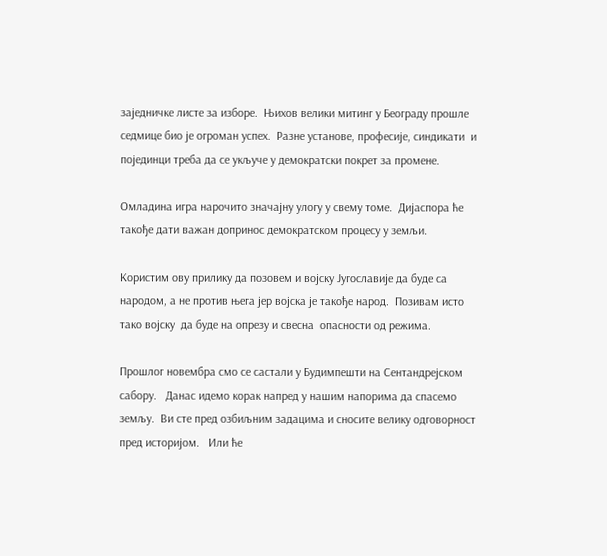заједничке листе за изборе.  Њихов велики митинг у Београду прошле седмице био је огроман успех.  Разне установе, професије, синдикати  и појединци треба да се укључе у демократски покрет за промене.

Омладина игра нарочито значајну улогу у свему томе.  Дијаспора ће такође дати важан допринос демократском процесу у земљи.

Користим ову прилику да позовем и војску Југославије да буде са народом, а не против њега јер војска је такође народ.  Позивам исто тако војску  да буде на опрезу и свесна  опасности од режима.

Прошлог новембра смо се састали у Будимпешти на Сентандрејском сабору.   Данас идемо корак напред у нашим напорима да спасемо земљу.  Ви сте пред озбиљним задацима и сносите велику одговорност пред историјом.   Или ће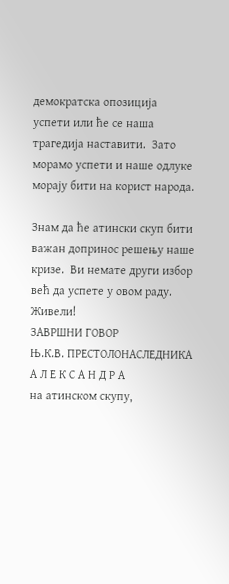демократска опозиција успети или ће се наша трагедија наставити.  Зато морамо успети и наше одлуке морају бити на корист народа.

Знам да ће атински скуп бити важан допринос решењу наше кризе.  Ви немате други избор већ да успете у овом раду.  Живели!
ЗАВРШНИ ГОВОР
Њ.К.В. ПРЕСТОЛОНАСЛЕДНИКА
А Л Е К С А Н Д Р А
на атинском скупу,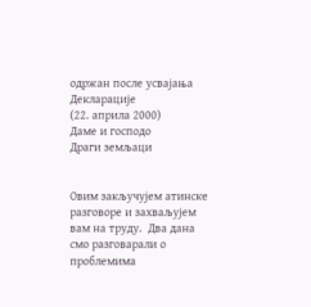одржан после усвајања Декларације
(22. априла 2000)
Даме и господо
Драги земљаци


Овим закључујем атинске разговоре и захваљујем вам на труду.  Два дана смо разговарали о проблемима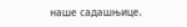наше садашњице.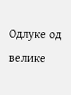Одлуке од велике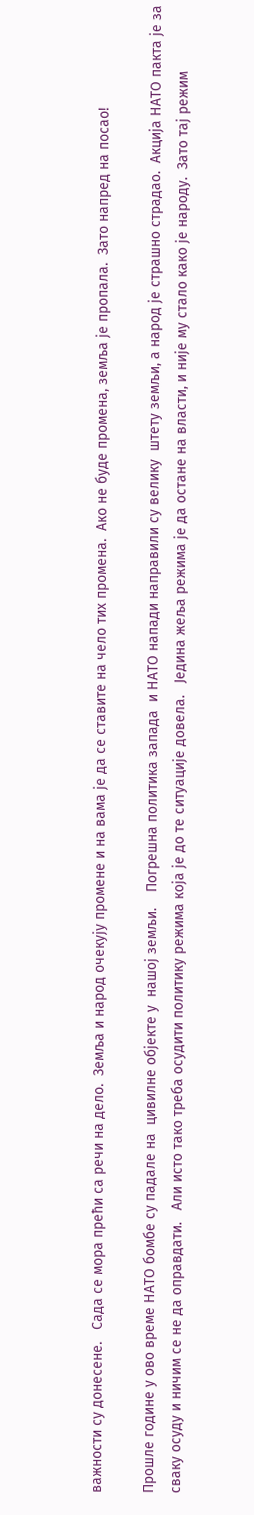важности су донесене.   Сада се мора прећи са речи на дело.  Земља и народ очекују промене и на вама је да се ставите на чело тих промена.  Ако не буде промена, земља је пропала.  Зато напред на посао!

Прошле године у ово време НАТО бомбе су падале на  цивилне објекте у  нашој земљи.    Погрешна политика запада  и НАТО напади направили су велику  штету земљи, а народ је страшно страдао.  Акција НАТО пакта је за сваку осуду и ничим се не да оправдати.   Али исто тако треба осудити политику режима која је до те ситуације довела.   Једина жеља режима је да остане на власти, и није му стало како је народу.  Зато тај режим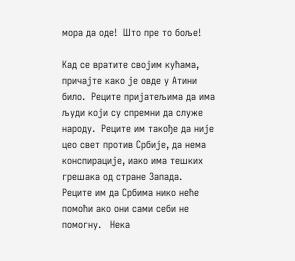мора да оде!  Што пре то боље!

Кад се вратите својим кућама, причајте како је овде у Атини било.  Реците пријатељима да има људи који су спремни да служе народу.  Реците им такође да није цео свет против Србије, да нема конспирације, иако има тешких грешака од стране Запада.  Реците им да Србима нико неће помоћи ако они сами себи не помогну.   Нека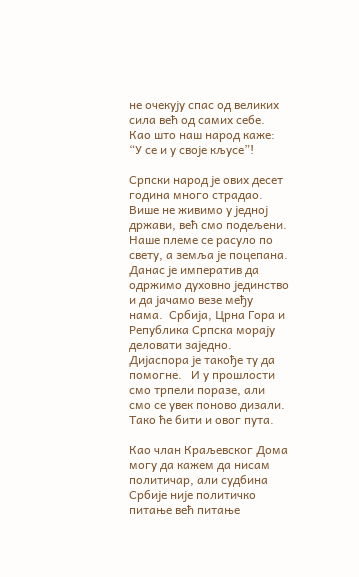не очекују спас од великих сила већ од самих себе.   Као што наш народ каже:  “У се и у своје кљусе”!

Српски народ је ових десет година много страдао.   Више не живимо у једној  држави, већ смо подељени.   Наше племе се расуло по свету, а земља је поцепана.  Данас је императив да одржимо духовно јединство и да јачамо везе међу нама.  Србија, Црна Гора и Република Српска морају деловати заједно.   Дијаспора је такође ту да помогне.   И у прошлости смо трпели поразе, али смо се увек поново дизали.  Тако ће бити и овог пута.

Као члан Краљевског Дома могу да кажем да нисам политичар, али судбина Србије није политичко питање већ питање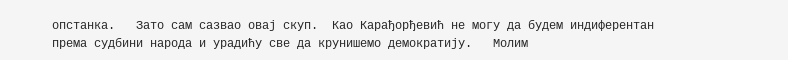опстанка.   Зато сам сазвао овај скуп.  Као Карађорђевић не могу да будем индиферентан према судбини народа и урадићу све да крунишемо демократију.   Молим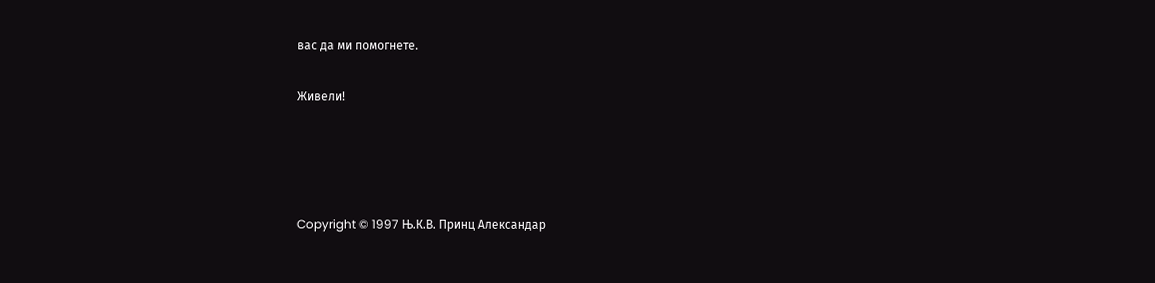вас да ми помогнете.

Живели!




Copyright © 1997 Њ.К.В. Принц Александар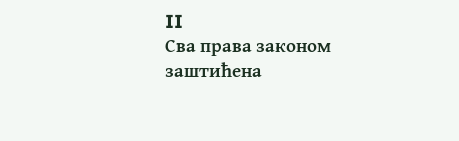II
Сва права законом заштићена